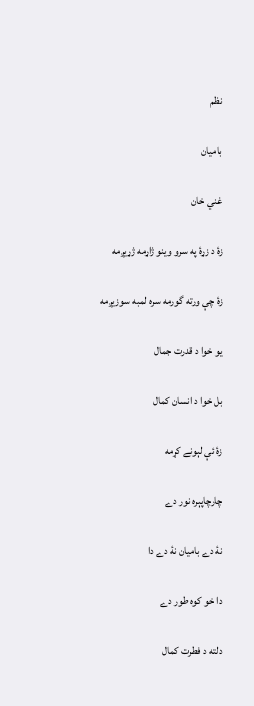نظم

باميان

غني خان

زۀ د زړۀ په سرو وينو ژاړمه ژړيږمه

زۀ چې ورته گورمه سره لمبه سوزيږمه

يو خوا د قدرت جمال

بل خوا د انسان کمال

زۀ ئې لېونے کړمه

چارچاپېره نور دے

نۀ دے باميان نۀ دے دا

دا خو کوه طور دے

دلته د فطرت کمال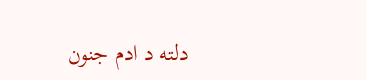دلته د ادم جنون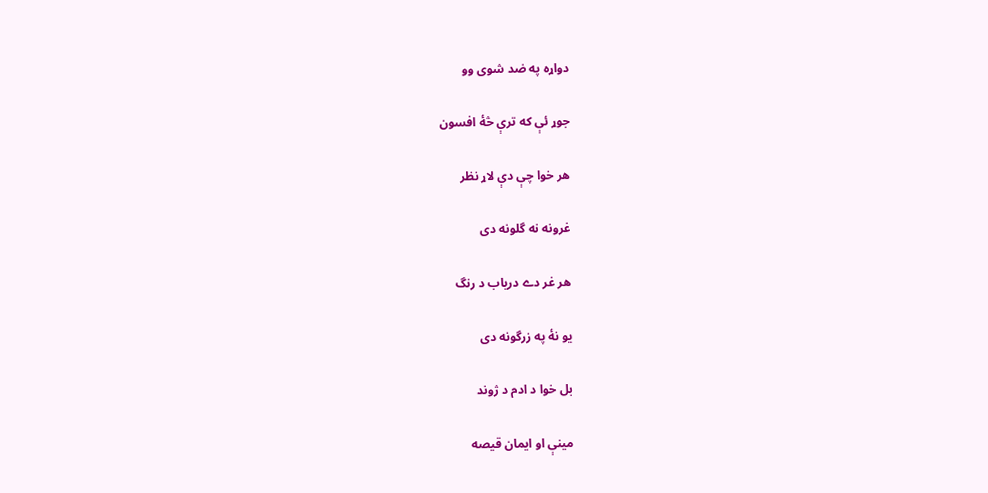دواړه په ضد شوی وو

جوړ ئې که ترې څۀ افسون

هر خوا چې دې لاړ نظر

غرونه نه گلونه دی

هر غر دے درياب د رنگ

يو نۀ په زرگونه دی

بل خوا د ادم د ژوند

مينې او ايمان قيصه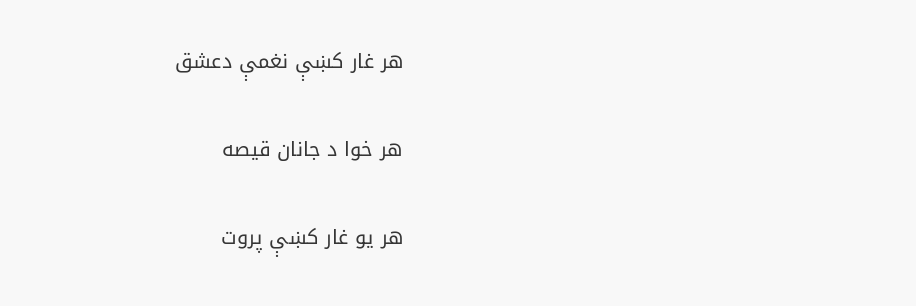هر غار کښې نغمې دعشق

هر خوا د جانان قيصه

هر يو غار کښې پروت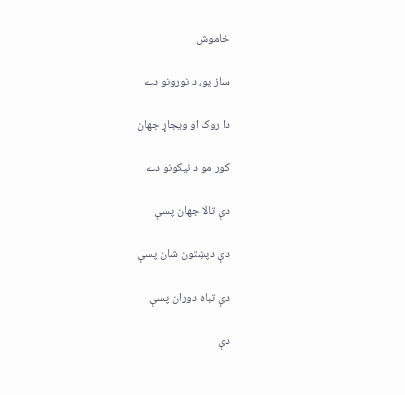خاموش

ساز يو، د نورونو دے

دا روک او ويجاړ جهان

کور مو د نيکونو دے

دې تالا جهان پسې

دې دپښتون شان پسې

دې تباه دوران پسې

دې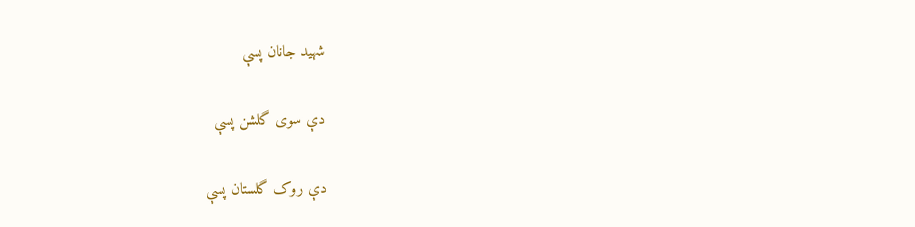شهيد جانان پسې

دې سوی گلشن پسې

دې روک گلستان پسې